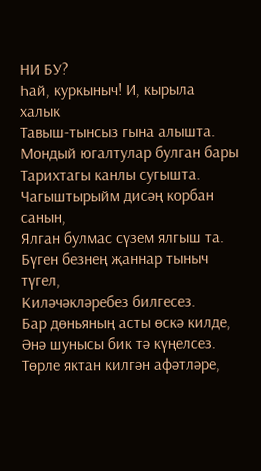НИ БУ?
Һай, куркыныч! И, кырыла халык
Тавыш-тынсыз гына алышта.
Мондый югалтулар булган бары
Тарихтагы канлы сугышта.
Чагыштырыйм дисәң корбан санын,
Ялган булмас сүзем ялгыш та.
Бүген безнең җаннар тыныч түгел,
Киләчәкләребез билгесез.
Бар дөньяның асты өскә килде,
Әнә шунысы бик тә күңелсез.
Төрле яктан килгән афәтләре,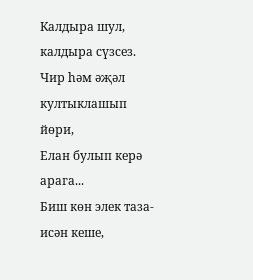Калдыра шул, калдыра сүзсез.
Чир һәм әҗәл култыклашып йөри,
Елан булып керә арага...
Биш көн элек таза-исән кеше,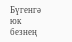Бүгенгә юк безнең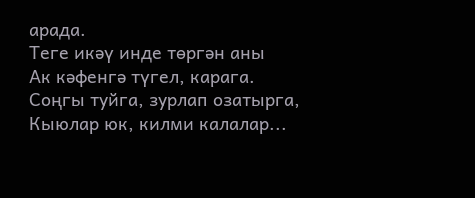арада.
Теге икәү инде төргән аны
Ак кәфенгә түгел, карага.
Соңгы туйга, зурлап озатырга,
Кыюлар юк, килми калалар...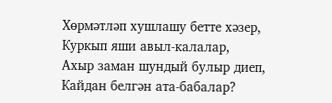Хөрмәтләп хушлашу бетте хәзер,
Куркып яши авыл-калалар,
Ахыр заман шундый булыр диеп,
Кайдан белгән ата-бабалар?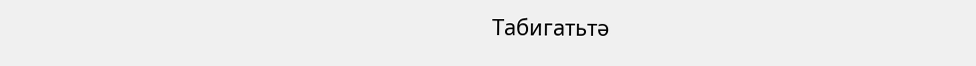Табигатьтә